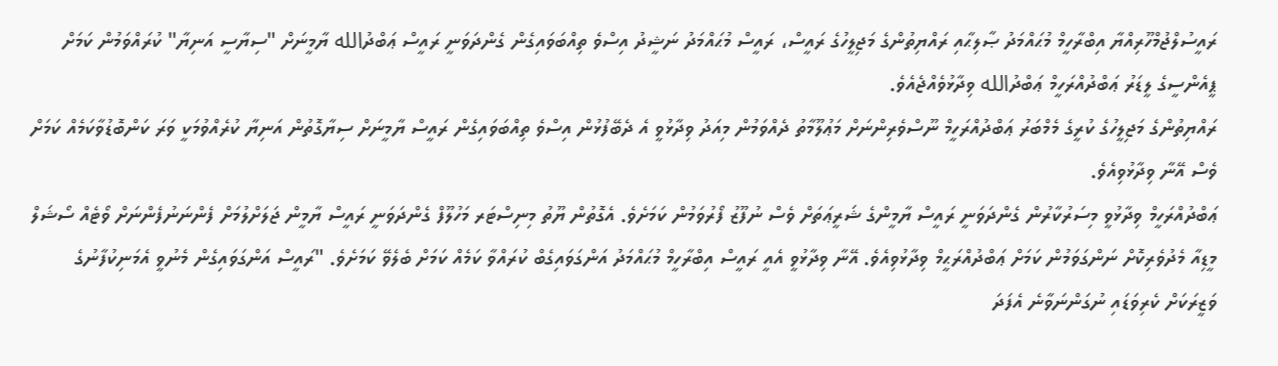ރައީސުލްޖުމްހޫރިއްޔާ އިބްރާހީމް މުޙައްމަދު ޞާލިޙާއި ރައްޔިތުންގެ މަޖިލީހުގެ ރައީސް، ރައީސް މުޙައްމަދު ނަޝީދު އިސްވެ ތިއްބަވައިގެން ގެންދަވަނީ ރައީސް ޢަބްދުالله ޔާމީނަށް "ސިޔާސީ އަނިޔާ" ކުރައްވަމުން ކަމަށް ޕީއެންސީގެ ލީޑަރު ޢަބްދުއްރަހީމް ޢަބްދުالله ވިދާޅުވެއްޖެއެވެ.
ރައްޔިތުންގެ މަޖިލީހުގެ ކުރީގެ މެމްބަރު ޢަބްދުއްރަހީމް ނޫސްވެރިންނަށް މަޢުލޫމާތު ދެއްވަމުން މިއަދު ވިދާޅުވީ އެ ދެބޭފުޅުން އިސްވެ ތިއްބަވައިގެން ރައީސް ޔާމީނަށް ސިޔާގޮތުން އަނިޔާ ކުރެއްވުމަކީ ވަރަ ކަންބޮޑުވާކަމެއް ކަމަށް ވެސް އޭނާ ވިދާޅުވިއެވެ.
ޢަބްދުއްރަހީމް ވިދާޅުވީ މިސަރުކާރުން ގެންދަވަނީ ރައީސް ޔާމީންގެ ޝަރީޢަތަށް ވެސް ނުފޫޒު ފޯރުވަމުން ކަމަށެވެ. އެގޮތުން ޔޫތު މިނިސްޓަރ މަހުލޫފް ގެންދަވަނީ ރައީސް ޔާމީން ޖަލަށްލުމަށް ފެންނަނުފެންނަށް ވޯޓެއް ސޯޝަލް މީޑިއާ މެދުވެރިކޮށް ނަންގަވަމުން ކަމަށް ޢަބްދުއްރަޙީމް ވިދާޅުވިއެވެ. އޭނާ ވިދާޅުވީ އެއީ ރައީސް އިބްރާހީމް މުޙައްމަދު އަންގަވައިގެބް ކުރައްވާ ކަމެއް ކަމަށް ބެލެވޭ ކަމަށެވެ. "ރައީސް އަންގަވައިގެން މެނުވީ އެމަނިކުފާނުގެ ވަޒީރަކަށް ކެރިވަޑައި ނުގަންނަވާނެ އެފަދަ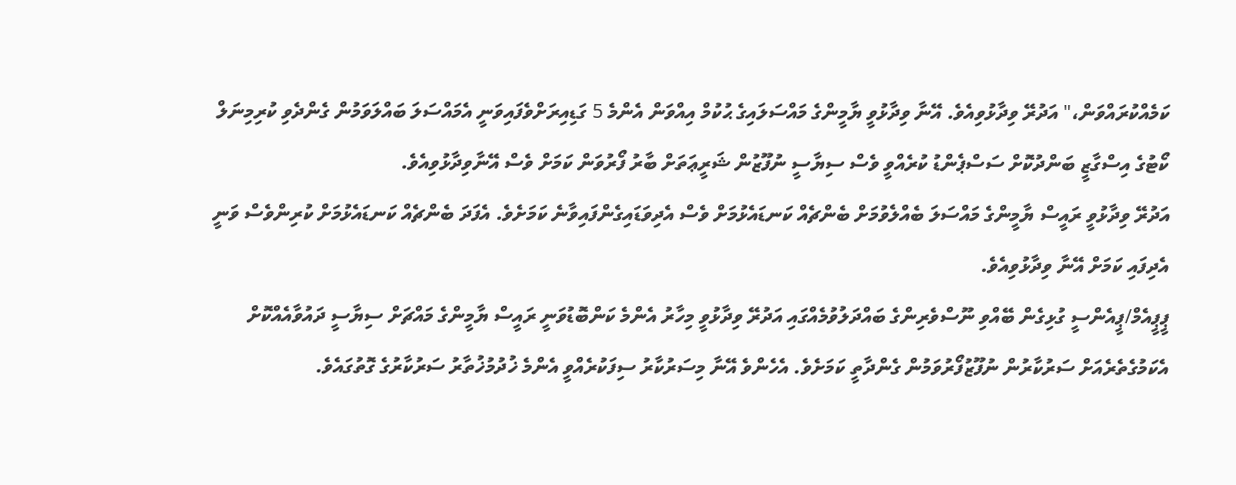ކަމެއްކުރައްވަން،" އަދުރޭ ވިދާޅުވިއެވެ. އޭނާ ވިދާޅުވީ ޔާމީންގެ މައްސަލައިގެ ޙުކުމް އިއްވަން އެންމެ 5 ގަޑިއިރަށްވެފައިވަނީ އެމައްސަލަ ބައްލަވަމުން ގެންދެވި ކުރިމިނަލް ކޯޓުގެ އިސްގާޒީ ބަންދުކޮށް ސަސްޕެންޑު ކުރެއްވީ ވެސް ސިޔާސީ ނުފޫޒުން ޝަރީޢަތަށް ބާރު ފޯރުވަން ކަމަށް ވެސް އޭނާވިދާޅުވިއެވެ.
އަދުރޭ ވިދާޅުވީ ރައީސް ޔާމީންގެ މައްސަލަ ބެއްލެވުމަށް ބެންޗެއް ކަނޑައެޅުމަށް ވެސް އެދިވަޑައިގެންފައިވާނެ ކަމަށެވެ. އެފަދަ ބެންޗެއް ކަނޑައެޅުމަށް ކުރިންވެސް ވަނީ އެދިފައި ކަމަށް އޭނާ ވިދާޅުވިއެވެ.
ޕީޕީއެމް/ޕީއެންސީ ގުޅިގެން ބޭއްވި ނޫސްވެރިންގެ ބައްދަލުވުމެއްގައި އަދުރޭ ވިދާޅުވީ މިހާރު އެންމެ ކަންބޮޑުވަނީ ރައީސް ޔާމީންގެ މައްޗަށް ސިޔާސީ ދައުވާއެއްކޮށް އެކަމުގެތެރެއަށް ސަރުކާރުން ނުފޫޒުފޯރުވަމުން ގެންދާތީ ކަމަށެވެ. އެހެންވެ އޭނާ މިސަރުކާރު ސިފަކުރެއްވީ އެންމެ ޚުދުމުޚުތާރު ސަރުކާރުގެ ގޮތުގައެވެ.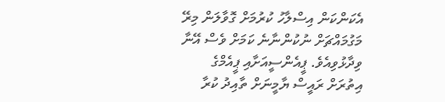އެކަންކަން އިސްލާހު ކުރުމަށް ގޮވާލަން މިރޭ މަގުމައްޗަށް ނުކުންނާނެ ކަމަށް ވެސް އޭނާ ވިދާޅުވިއެވެ. ޕީއެންސީއަށާއި ޕީއެމްގެ އިތުރަށް ރައީސް ޔާމީނަށް ތާއިދު ކުރާ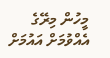މީހުން މިރޭގެ އެއްވުމަށް އައުމަށް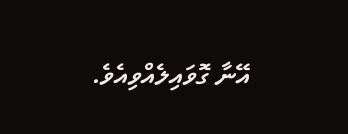އޭނާ ގޮވައިލެއްވިއެވެ.